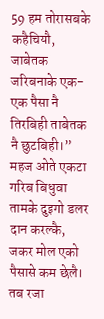59 हम तोरासबके कहैचियौ, जाबेतक जरिबनाके एक-एक पैसा नै तिरबिही ताबेतक नै छुटबिही।”
महज ओते एकटा गरिब बिधुवा तामके दुइगो डलर दान करल्कै, जकर मोल एको पैसासे कम छेलै।
तब रजा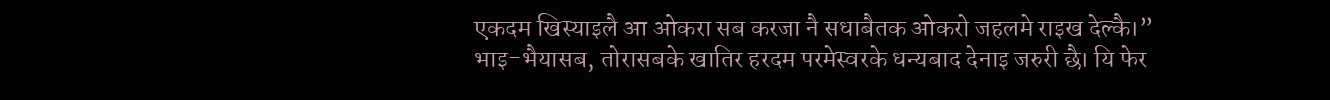एकदम खिस्याइलै आ ओकरा सब करजा नै सधाबैतक ओकरो जहलमे राइख देल्कै।”
भाइ-भैयासब, तोरासबके खातिर हरदम परमेस्वरके धन्यबाद देनाइ जरुरी छै। यि फेर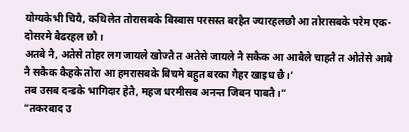योग्यकेभी चियै, कथिलेत तोरासबके बिस्बास परसस्त बरहैत ज्यारहलछौ आ तोरासबके परेम एक-दोसरमे बैढरहल छौ।
अतबे नै, अतेसे तोहर लग जायले खोज्तै त अतेसे जायले नै सकैक आ आबैले चाहतै त ओतेसे आबे नै सकैक कैहके तोरा आ हमरासबके बिचमे बहुत बरका गैहर खाइध छै।’
तब उसब दन्डके भागिदार हेतै, महज धरमीसब अनन्त जिबन पाबतै।”
“तकरबाद उ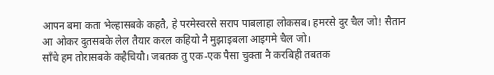आपन बमा कता भेल्हासबके कहतै, हे परमेस्वरसे सराप पाबलाहा लोकसब। हमरसे दुर चैल जो! सैतान आ ओकर दुतसबके लेल तैयार करल कहियो नै मुझाइबला आइगमे चैल जो।
साँचे हम तोरासबके कहैचियौ। जबतक तु एक-एक पैसा चुक्ता नै करबिही तबतक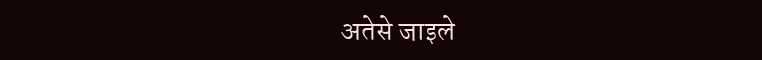अतेसे जाइले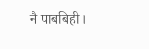नै पाबबिही।